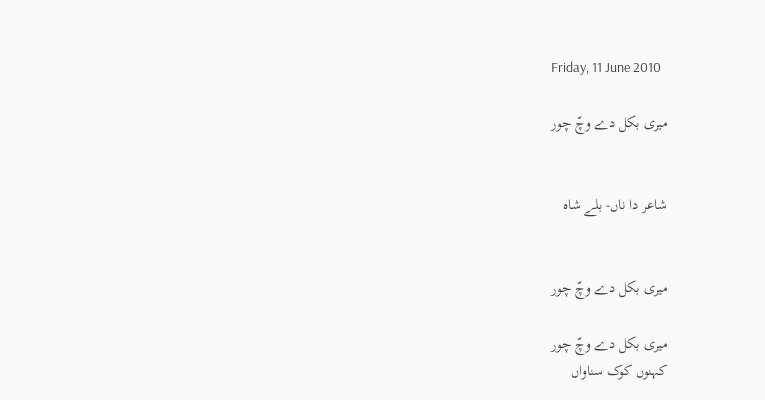Friday, 11 June 2010

میری بکل دے وچّ چور


شاعر دا ناں- بلے شاہ


میری بکل دے وچّ چور

میری بکل دے وچّ چور
کہنوں کوک سناواں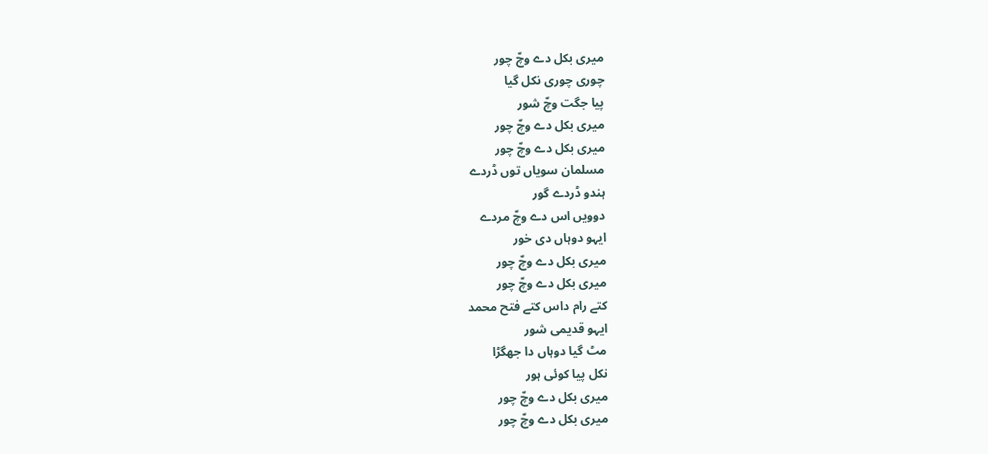میری بکل دے وچّ چور
چوری چوری نکل گیا
پیا جگت وچّ شور
میری بکل دے وچّ چور
میری بکل دے وچّ چور
مسلمان سویاں توں ڈردے
ہندو ڈردے گور
دوویں اس دے وچّ مردے
ایہو دوہاں دی خور
میری بکل دے وچّ چور
میری بکل دے وچّ چور
کتے رام داس کتے فتح محمد
ایہو قدیمی شور
مٹ گیا دوہاں دا جھگڑا
نکل پیا کوئی ہور
میری بکل دے وچّ چور
میری بکل دے وچّ چور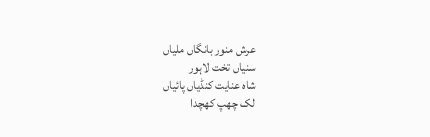عرش منور بانگاں ملیاں
سنیاں تخت لاہور
شاہ عنایت کنڈیاں پائیاں
لک چھپ کھچدا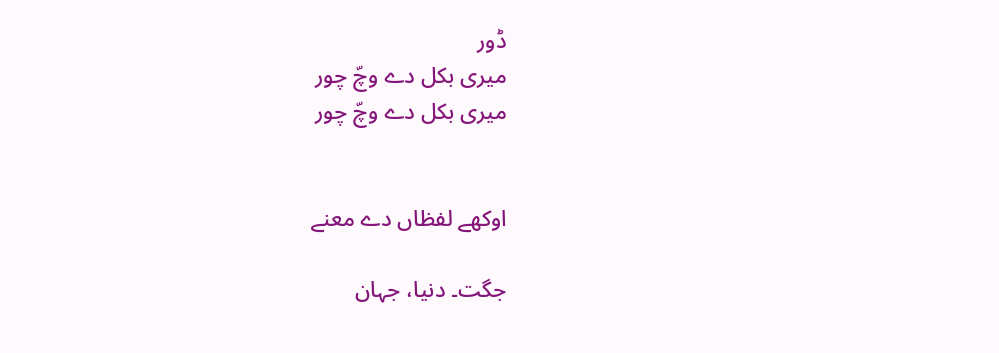ڈور
میری بکل دے وچّ چور
میری بکل دے وچّ چور


اوکھے لفظاں دے معنے

جگت۔ دنیا، جہان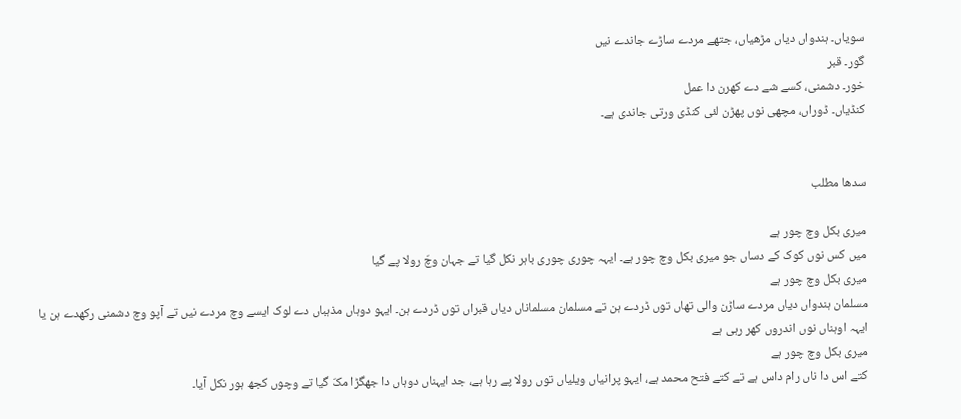سویاں۔ ہندواں دیاں مڑھیاں، جتھے مردے ساڑے جاندے نیں
گور۔ قبر
خور۔ دشمنی، کسے شے دے کھرن دا عمل
کنڈیاں۔ ڈوراں، مچھی نوں پھڑن لئی کنڈی ورتی جاندی ہے۔


سدھا مطلب

میری بکل وچ چور ہے
میں کس نوں کوک کے دساں جو میری بکل وچ چور ہے۔ ایہہ چوری چوری باہر نکل گیا تے جہان وچّ رولا پے گیا
میری بکل وچ چور ہے
مسلمان ہندواں دیاں مردے ساڑن والی تھاں توں ڈردے ہن تے مسلمان مسلماناں دیاں قبراں توں ڈردے ہن۔ ایہو دوہاں مذہباں دے لوک ایسے وچ مردے نیں تے آپو وچ دشمنی رکھدے ہن یا ایہہ اوہناں نوں اندروں کھر رہی ہے
میری بکل وچ چور ہے
کتے اس دا ناں رام داس ہے تے کتے فتح محمد ہے، ایہو پرانیاں ویلیاں توں رولا پے رہا ہے، جد ایہناں دوہاں دا جھگڑا مکّ گیا تے وچوں کجھ ہور نکل آیا۔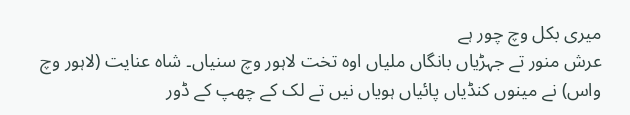میری بکل وچ چور ہے
عرش منور تے جہڑیاں بانگاں ملیاں اوہ تخت لاہور وچ سنیاں۔ شاہ عنایت (لاہور وچ واس) نے مینوں کنڈیاں پائیاں ہویاں نیں تے لک کے چھپ کے ڈور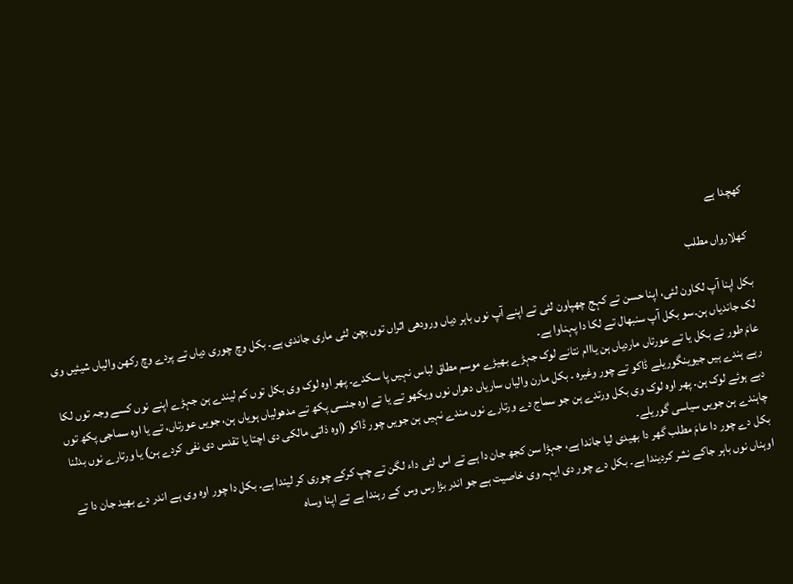کھچدا ہے

کھلارواں مطلب

بکل اپنا آپ لکاون لئی، اپنا حسن تے کہج چھپاون لئی تے اپنے آپ نوں باہر دیاں ورودھی اثراں توں بچن لئی ماری جاندی ہے۔ بکل وچ چوری دیاں تے پردے وچ رکھن والیاں شیئیں وی لک جاندیاں ہن۔سو بکل آپ سنبھال تے لکا دا پہناوا ہے۔
عامَ طور تے بکل یا تے عورتاں ماردیاں ہن یااام نتانے لوک جہڑے بھیڑے موسم مطاق لباس نہیں پا سکدے۔ پھر اوہ لوک وی بکل توں کم لیندے ہن جہڑے اپنے نوں کسے وجہ توں لکا رہے ہندے ہیں جیوینگوریلے ڈاکو تے چور وغیرہ ۔ بکل مارن والیاں ساریاں دھراں نوں ویکھو تے یا تے اوہ جنسی پکھ تے مدھولیاں ہویاں ہن، جویں عورتاں، تے یا اوہ سماجی پکھ توں دبے ہوئے لوک ہن۔ پھر اوہ لوک وی بکل ورتدے ہن جو سماج دے ورتارے نوں مندے نہیں ہن جویں چور ڈاکو (اوہ ذاتی مالکی دی اچتا یا تقدس دی نفی کردے ہن) یا ورتارے نوں بدلنا چاہندے ہن جویں سیاسی گوریلے۔
بکل دے چور دا عامَ مطلب گھر دا بھیدی لیا جاندا ہے، جہڑا سن کجھ جان دا ہے تے اس لئی داء لگن تے چپ کرکے چوری کر لیندا ہے۔ بکل دا چور اوہ وی ہے اندر دے بھید جان دا تے اوہناں نوں باہر جاکے نشر کردیندا ہے۔ بکل دے چور دی ایہہ وی خاصیت ہے جو اندر بڑا رس وس کے رہندا ہے تے اپنا وساہ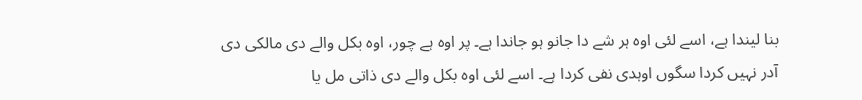بنا لیندا ہے، اسے لئی اوہ ہر شے دا جانو ہو جاندا ہے۔ پر اوہ ہے چور، اوہ بکل والے دی مالکی دی آدر نہیں کردا سگوں اوہدی نفی کردا ہے۔ اسے لئی اوہ بکل والے دی ذاتی مل یا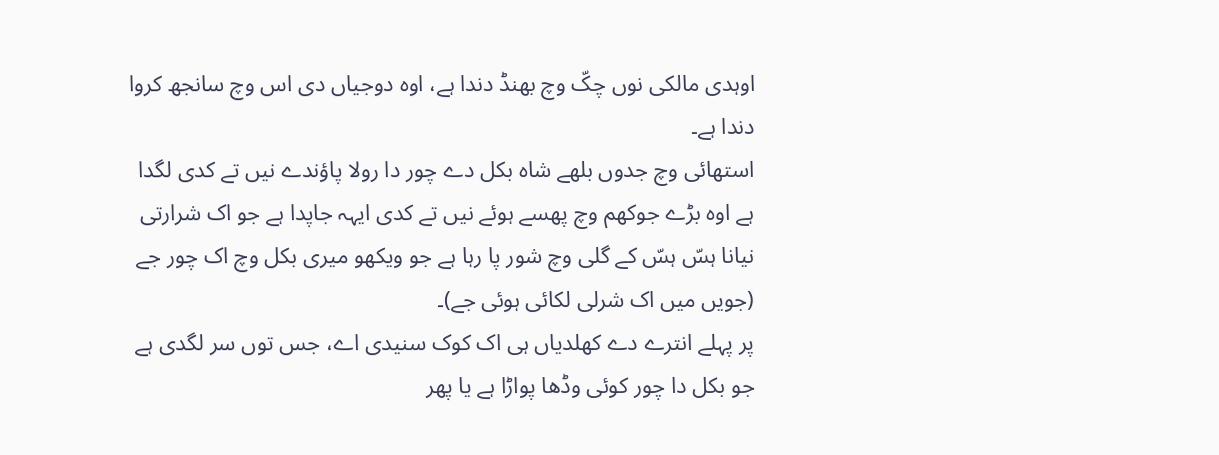اوہدی مالکی نوں چکّ وچ بھنڈ دندا ہے، اوہ دوجیاں دی اس وچ سانجھ کروا دندا ہے۔
استھائی وچ جدوں بلھے شاہ بکل دے چور دا رولا پاؤندے نیں تے کدی لگدا ہے اوہ بڑے جوکھم وچ پھسے ہوئے نیں تے کدی ایہہ جاپدا ہے جو اک شرارتی نیانا ہسّ ہسّ کے گلی وچ شور پا رہا ہے جو ویکھو میری بکل وچ اک چور جے (جویں میں اک شرلی لکائی ہوئی جے)۔
پر پہلے انترے دے کھلدیاں ہی اک کوک سنیدی اے، جس توں سر لگدی ہے جو بکل دا چور کوئی وڈھا پواڑا ہے یا پھر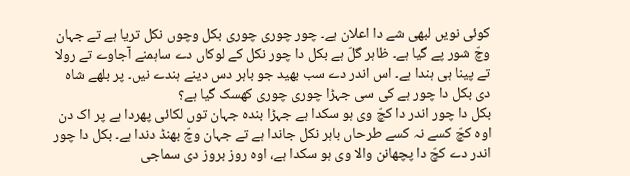کوئی نویں لبھی شے دا اعلان ہے۔ چور چوری چوری بکل وچوں نکل تریا ہے تے جہان وچّ شور پے گیا ہے۔ ظاہر گلّ ہے بکل دا چور نکل کے لوکاں دے ساہمنے آجاوے تے رولا تے پینا ہی ہندا ہے۔ اس اندر دے سب بھید جو باہر دس دینے ہندے نیں۔ پر بلھے شاہ دی بکل دا چور ہے کی سی جہڑا چوری چوری کھسک گیا ہے؟
بکل دا چور اندر دا کچّ وی ہو سکدا ہے جہڑا بندہ جہان توں لکائی پھردا ہے پر اک دن اوہ کچّ کسے نہ کسے طرحاں باہر نکل جاندا ہے تے جہان وچّ بھنڈ دندا ہے۔ بکل دا چور اندر دے کچّ دا پچھانن والا وی ہو سکدا ہے، اوہ روز بروز دی سماجی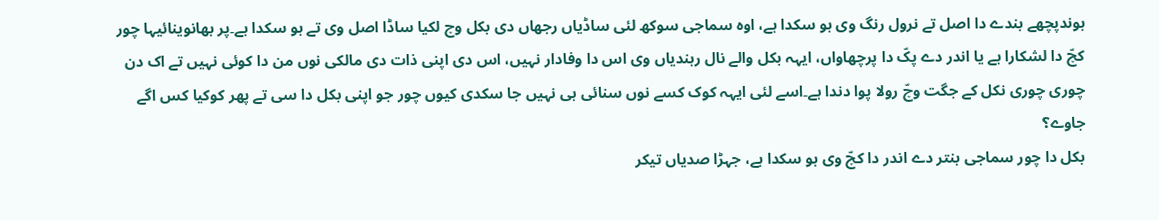ہوندپچھے بندے دا اصل تے نرول رنگ وی ہو سکدا ہے، اوہ سماجی سوکھ لئی ساڈیاں رجھاں دی بکل وچ لکیا ساڈا اصل وی تے ہو سکدا ہے۔پر بھانوینائیہا چور کچّ دا لشکارا ہے یا اندر دے پکّ دا پرچھاواں، ایہہ بکل والے نال رہندیاں وی اس دا وفادار نہیں، اس دی اپنی ذات دی مالکی نوں من دا کوئی نہیں تے اک دن چوری چوری نکل کے جگت وچّ رولا پوا دندا ہے۔اسے لئی ایہہ کوک کسے نوں سنائی ہی نہیں جا سکدی کیوں چور جو اپنی بکل دا سی تے پھر کوکیا کس اگے جاوے؟
بکل دا چور سماجی بنتر دے اندر دا کچّ وی ہو سکدا ہے، جہڑا صدیاں تیکر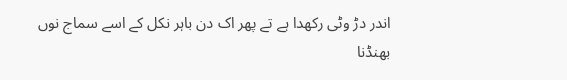اندر دڑ وٹی رکھدا ہے تے پھر اک دن باہر نکل کے اسے سماج نوں بھنڈنا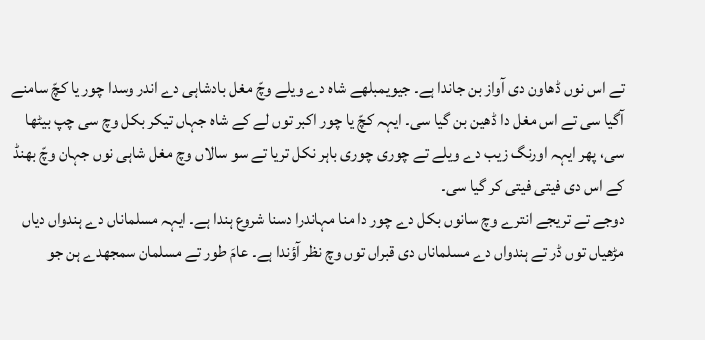تے اس نوں ڈھاون دی آواز بن جاندا ہے۔ جیویمبلھے شاہ دے ویلے وچّ مغل بادشاہی دے اندر وسدا چور یا کچّ سامنے آگیا سی تے اس مغل دا ڈھین بن گیا سی۔ ایہہ کچّ یا چور اکبر توں لے کے شاہ جہاں تیکر بکل وچ سی چپ بیٹھا سی، پھر ایہہ اورنگ زیب دے ویلے تے چوری چوری باہر نکل تریا تے سو سالاں وچ مغل شاہی نوں جہان وچّ بھنڈ کے اس دی فیتی فیتی کر گیا سی۔
دوجے تے تریجے انترے وچ سانوں بکل دے چور دا منا مہاندرا دسنا شروع ہندا ہے۔ ایہہ مسلماناں دے ہندواں دیاں مڑھیاں توں ڈر تے ہندواں دے مسلماناں دی قبراں توں وچ نظر آؤندا ہے۔ عامَ طور تے مسلمان سمجھدے ہن جو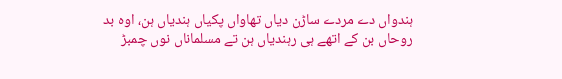ہندواں دے مردے ساڑن دیاں تھاواں پکیاں ہندیاں ہن، اوہ بد روحاں بن کے اتھے ہی رہندیاں ہن تے مسلماناں نوں چمبڑ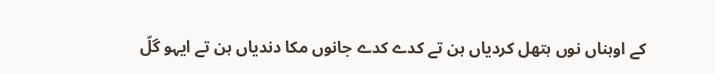کے اوہناں نوں ہتھل کردیاں ہن تے کدے کدے جانوں مکا دندیاں ہن تے ایہو گلّ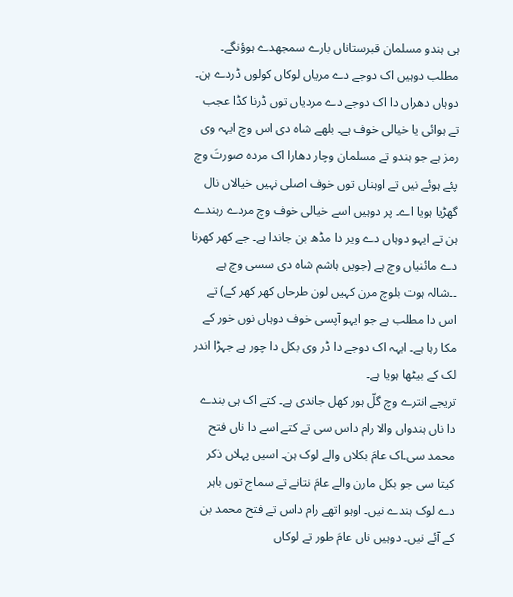ہی ہندو مسلمان قبرستاناں بارے سمجھدے ہوؤنگے۔ مطلب دوہیں اک دوجے دے مریاں لوکاں کولوں ڈردے ہن۔
دوہاں دھراں دا اک دوجے دے مردیاں توں ڈرنا کڈا عجب تے ہوائی یا خیالی خوف ہے۔ بلھے شاہ دی اس وچ ایہہ وی رمز ہے جو ہندو تے مسلمان وچار دھارا اک مردہ صورتَ وچ پئے ہوئے نیں تے اوہناں توں خوف اصلی نہیں خیالاں نال گھڑیا ہویا اے۔ پر دوہیں اسے خیالی خوف وچ مردے رہندے ہن تے ایہو دوہاں دے ویر دا مڈھ بن جاندا ہے۔ جے کھر کھرنا دے مائنیاں وچ ہے (جویں ہاشم شاہ دی سسی وچ ہے ۔۔شالہ ہوت بلوچ مرن کہیں لون طرحاں کھر کھر کے) تے اس دا مطلب ہے جو ایہو آپسی خوف دوہاں نوں خور کے مکا رہا ہے۔ ایہہ اک دوجے دا ڈر وی بکل دا چور ہے جہڑا اندر لک کے بیٹھا ہویا ہے۔
تریجے انترے وچ گلّ ہور کھل جاندی ہے۔ کتے اک ہی بندے دا ناں ہندواں والا رام داس سی تے کتے اسے دا ناں فتح محمد سی۔اک عامَ بکلاں والے لوک ہن۔ اسیں پہلاں ذکر کیتا سی جو بکل مارن والے عامَ نتانے تے سماج توں باہر دے لوک ہندے نیں۔ اوہو اتھے رام داس تے فتح محمد بن کے آئے نیں۔ دوہیں ناں عامَ طور تے لوکاں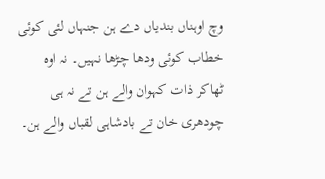وچ اوہناں بندیاں دے ہن جنہاں لئی کوئی خطاب کوئی ودھا چڑھا نہیں۔ نہ اوہ ٹھاکر ذات کہوان والے ہن تے نہ ہی چودھری خان تے بادشاہی لقباں والے ہن۔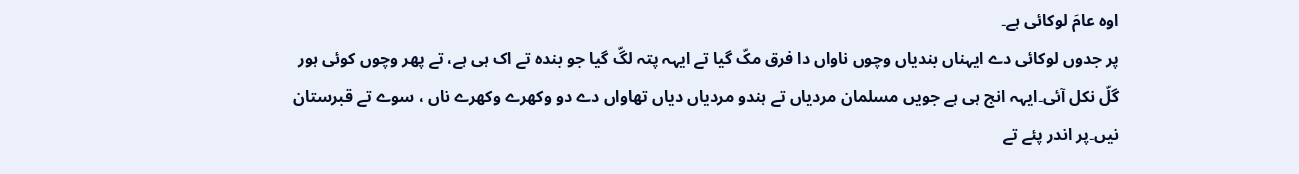اوہ عامَ لوکائی ہے۔
پر جدوں لوکائی دے ایہناں بندیاں وچوں ناواں دا فرق مکّ گیا تے ایہہ پتہ لگّ گیا جو بندہ تے اک ہی ہے، تے پھر وچوں کوئی ہور گلّ نکل آئی۔ایہہ انج ہی ہے جویں مسلمان مردیاں تے ہندو مردیاں دیاں تھاواں دے دو وکھرے وکھرے ناں ، سوے تے قبرستان نیں۔پر اندر پئے تے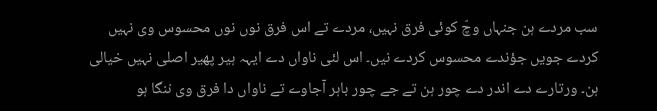سب مردے ہن جنہاں وچّ کوئی فرق نہیں، مردے تے اس فرق نوں نوں محسوس وی نہیں کردے جویں جؤندے محسوس کردے نیں۔ اس لئی ناواں دے ایہہ ہیر پھیر اصلی نہیں خیالی ہن۔ ورتارے دے اندر دے چور ہن تے جے چور باہر آجاوے تے ناواں دا فرق وی ننگا ہو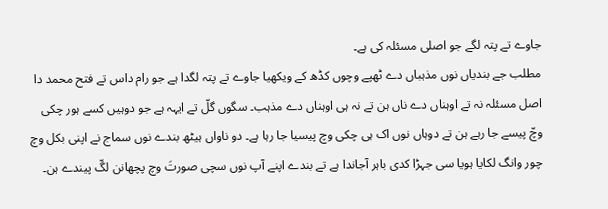جاوے تے پتہ لگے جو اصلی مسئلہ کی ہے۔
مطلب جے بندیاں نوں مذہباں دے ٹھپے وچوں کڈھ کے ویکھیا جاوے تے پتہ لگدا ہے جو رام داس تے فتح محمد دا اصل مسئلہ نہ تے اوہناں دے ناں ہن تے نہ ہی اوہناں دے مذہب۔ سگوں گلّ تے ایہہ ہے جو دوہیں کسے ہور چکی وچّ پیسے جا رہے ہن تے دوہاں نوں اک ہی چکی وچ پیسیا جا رہا ہے۔ دو ناواں ہیٹھ بندے نوں سماج نے اپنی بکل وچ چور وانگ لکایا ہویا سی جہڑا کدی باہر آجاندا ہے تے بندے اپنے آپ نوں سچی صورتَ وچ پچھانن لگّ پیندے ہن۔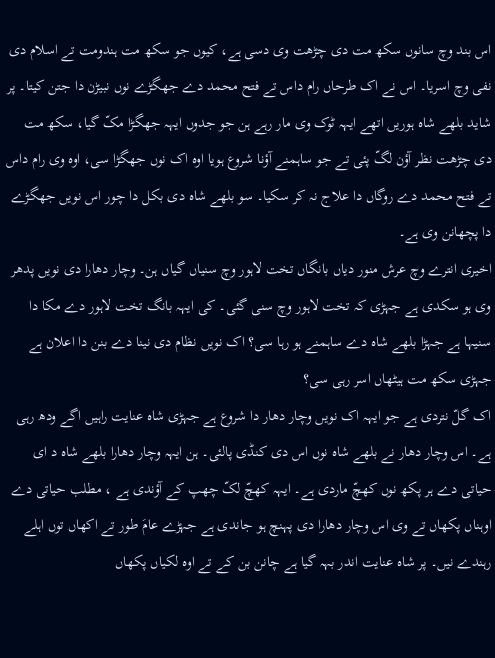اس بند وچ سانوں سکھ مت دی چڑھت وی دسی ہے، کیوں جو سکھ مت ہندومت تے اسلام دی نفی وچ اسریا۔ اس نے اک طرحاں رام داس تے فتح محمد دے جھگڑے نوں نبیڑن دا جتن کیتا۔ پر شاید بلھے شاہ ہوریں اتھے ایہہ ٹوک وی مار رہے ہن جو جدوں ایہہ جھگڑا مکّ گیا، سکھ مت دی چڑھت نظر آؤن لگّ پئی تے جو ساہمنے آؤنا شروع ہویا اوہ اک نوں جھگڑا سی، اوہ وی رام داس تے فتح محمد دے روگاں دا علاج نہ کر سکیا۔ سو بلھے شاہ دی بکل دا چور اس نویں جھگڑے دا پچھانن وی ہے۔
اخیری انترے وچ عرش منور دیاں بانگاں تخت لاہور وچ سنیاں گیاں ہن۔ وچار دھارا دی نویں پدھر وی ہو سکدی ہے جہڑی کہ تخت لاہور وچ سنی گئی۔ کی ایہہ بانگ تخت لاہور دے مکا دا سنیہا ہے جہڑا بلھے شاہ دے ساہمنے ہو رہا سی؟ اک نویں نظام دی نینا دے بنن دا اعلان ہے جہڑی سکھ مت ہیٹھاں اسر رہی سی؟
اک گلّ نتردی ہے جو ایہہ اک نویں وچار دھار دا شروع ہے جہڑی شاہ عنایت راہیں اگے ودھ رہی ہے۔ اس وچار دھار نے بلھے شاہ نوں اس دی کنڈی پالئی۔ ہن ایہہ وچار دھارا بلھے شاہ د ای حیاتی دے ہر پکھ نوں کھچّ ماردی ہے۔ ایہہ کھچّ لکّ چھپ کے آؤندی ہے ، مطلب حیاتی دے اوہناں پکھاں تے وی اس وچار دھارا دی پہنچ ہو جاندی ہے جہڑے عامَ طور تے اکھاں توں اہلے رہندے نیں۔ پر شاہ عنایت اندر بہہ گیا ہے چانن بن کے تے اوہ لکیاں پکھاں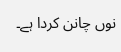نوں چانن کردا ہے۔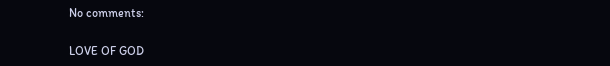No comments:

LOVE OF GOD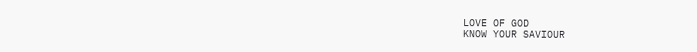LOVE OF GOD
KNOW YOUR SAVIOUR